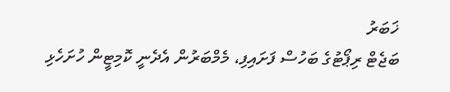ޚަބަރު
ބަޖެޓް ރިޕޯޓުގެ ބަހުސް ފަށައިފި، މެމްބަރުން އެދެނީ ކޮމިޓީން ހުށަހެޅި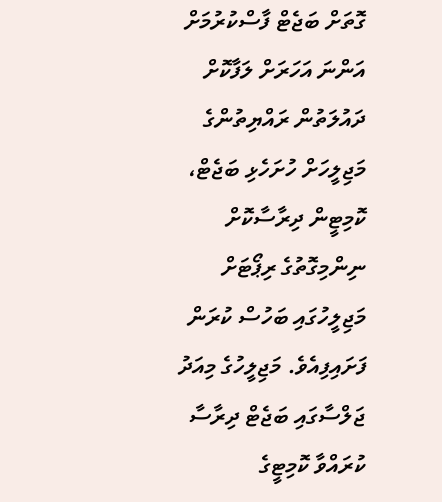ގޮތަށް ބަޖެޓް ފާސްކުރުމަށް
އަންނަ އަހަރަށް ލަފާކޮށް ދައުލަތުން ރައްޔިތުންގެ މަޖިލީހަށް ހުށަހެޅި ބަޖެޓް، ކޮމިޓީން ދިރާސާކޮށް ނިންމިގޮތުގެ ރިޕޯޓަށް މަޖިލީހުގައި ބަހުސް ކުރަން ފަށައިފިއެވެ. މަޖިލީހުގެ މިއަދު ޖަލްސާގައި ބަޖެޓް ދިރާސާ ކުރައްވާ ކޮމިޓީގެ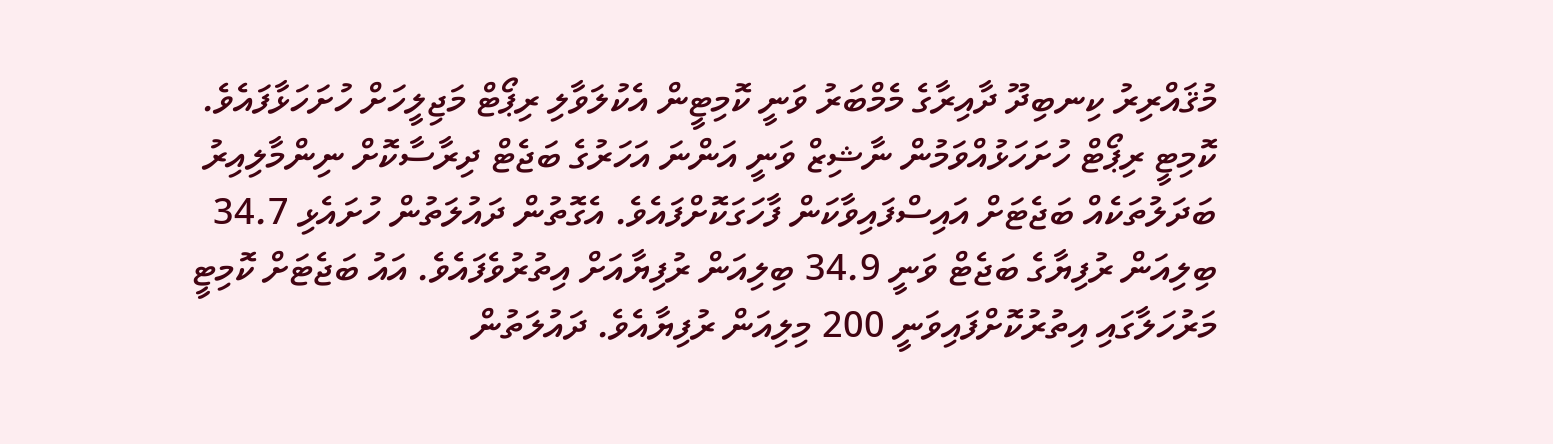މުޤައްރިރު ކިނބިދޫ ދާއިރާގެ މެމްބަރު ވަނީ ކޮމިޓީން އެކުލަވާލި ރިޕޯޓް މަޖިލީހަށް ހުށަހަޅާފައެވެ.
ކޮމިޓީ ރިޕޯޓް ހުށަހަޅުއްވަމުން ނާޝިޒް ވަނީ އަންނަ އަހަރުގެ ބަޖެޓް ދިރާސާކޮށް ނިންމާލިއިރު ބަދަލުތަކެއް ބަޖެޓަށް އައިސްފައިވާކަން ފާހަގަކޮށްފައެވެ. އެގޮތުން ދައުލަތުން ހުށައެޅި 34.7 ބިލިއަން ރުފިޔާގެ ބަޖެޓް ވަނީ 34.9 ބިލިއަން ރުފިޔާއަށް އިތުރުވެފައެވެ. އައު ބަޖެޓަށް ކޮމިޓީ މަރުހަލާގައި އިތުރުކޮށްފައިވަނީ 200 މިލިއަން ރުފިޔާއެވެ. ދައުލަތުން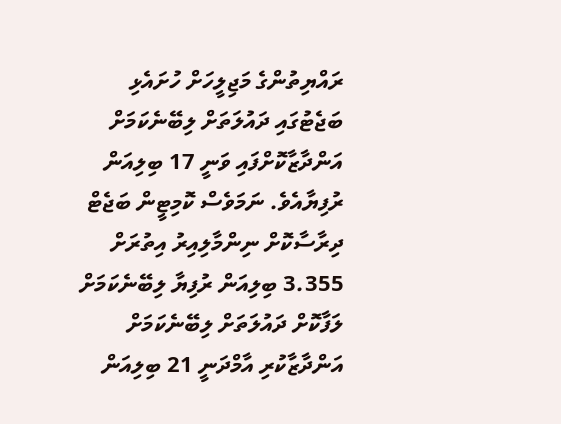ރައްޔިތުންގެ މަޖިލީހަށް ހުށައެޅި ބަޖެޓުގައި ދައުލަތަށް ލިބޭނެކަމަށް އަންދާޒާކޮށްފައި ވަނީ 17 ބިލިއަން ރުފިޔާއެވެ. ނަމަވެސް ކޮމިޓީން ބަޖެޓް ދިރާސާކޮށް ނިންމާލިއިރު އިތުރަށް 3.355 ބިލިއަން ރުފިޔާ ލިބޭނެކަމަށް ލަފާކޮށް ދައުލަތަށް ލިބޭނެކަމަށް އަންދާޒާކުރި އާމްދަނީ 21 ބިލިއަން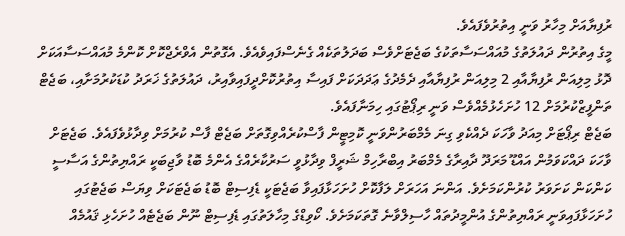ރުފިޔާއަށް މިހާރު ވަނީ އިތުރުވެފައެވެ.
މީގެ އިތުރުން ދައުލަތުގެ މުއައްސަސާތަކުގެ ބަޖެޓަށްވެސް ބަދަލުތަކެއް ގެނެސްފައިވެއެވެ. އެގޮތުން އެވްރެޖްކޮށް ކޮންމެ މުއައްސަސާއަކަށް ދޮޅު މިލިއަން ރުފިޔާއާއި 2 މިލިއަން ރުފިޔާއާއި ދެމެދުގެ ޢަދަދަކަށް ފައިސާ އިތުރުކޮށްދީފައިވާއިރު، ދައުލަތުގެ ޚަރަދު ކުޑަކުރުމަށާއި، ބަޖެޓް ތަންފީޒްކުރުމަށް 12 ހުށަހެޅުމެއްވެސް ވަނީ ރިޕޯޓުގައި ހިމަނާފައެވެ.
ބަޖެޓް ރިޕޯޓަށް މިއަދު ވާހަކަ ދެއްކެވި ގިނަ މެމްބަރުންވަނީ ކޮމިޓީން ފާސްކުރެއްވިގޮތަށް ބަޖެޓް ފާސް ކުރުމަށް ވިދާޅުވެފައެވެ. ބަޖެޓަށް ވާހަކަ ދައްކަވަމުން އައްޑޫ މަރަދޫ ދާއިރާގެ މެމްބަރު އިބްރާހިމް ޝަރީފް ވިދާޅުވީ ސަރުކާރެއްގެ އެންމެ ބޮޑު ވާޖިބަކީ ރައްޔިތުންގެ އަސާސީ ކަންކަން ކަށަވަރު ކުރުންކަމަށެވެ. އަންނަ އަހަރަށް ލަފާކޮށް ހުށަހަޅާފައިވާ ބަޖެޓަކީ ޑެފިސިޓް ބޮޑު ބަޖެޓަކަށް ވިޔަސް ބަޖެޓުގައި ހުށަހަޅާފައިވަނީ ރައްޔިތުންގެ އުންމީދުތައް ހާސިލްވާނެ ގޮތަކަމަށެވެ. ކޯވިޑްގެ މިހާލަތުގައި ޑެފިސިޓް ނޫން ބަޖެޓެއް ހުށަހެޅި ޤައުމެއް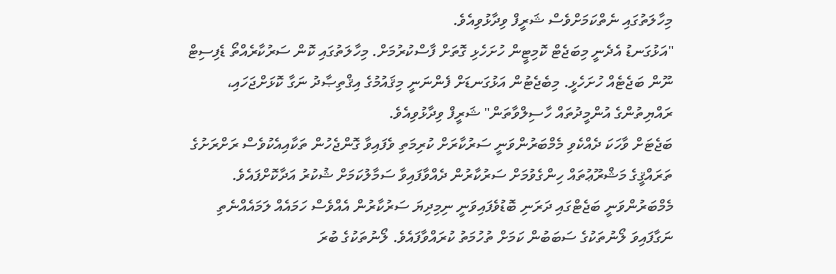މިހާލަތުގައި ނެތްކަމަށްވެސް ޝަރީފް ވިދާޅުވިއެވެ.
"އަޅުގަނޑު އެދެނީ މިބަޖެޓް ކޮމިޓީން ހުށަހެޅި ގޮތަށް ފާސްކުރުމަށް. މިހާލަތުގައި ކޮން ސަރުކާރެއްތޯ ޑެފިސިޓް ނޫން ބަޖެޓެއް ހުށަހެޅީ. މިބެޖެޓުން އަޅުގަނޑަށް ފެންނަނީ މިޤައުމުގެ އިޤްތިޞާދު ނަގާ ކޮޅަށްޖަހައި، ރައްޔިތުންގެ އުންމީދުތައް ހާސިލްވާތަން" ޝަރީފް ވިދާޅުވިއެވެ.
ބަޖެޓަށް ވާހަކަ ދެއްކެވި މެމްބަރުންވަނީ ސަރުކާރަށް ކުރިމަތި ވެފައިވާ ގޮންޖެހުން ތަކާއިއެކުވެސް ރަށްރަށުގެ ތަރައްޤީގެ މަޝްރޫޢުތައް ހިންގެވުމަށް ސަރުކާރުން ދެއްވާފައިވާ ސަމާލުކަމަށް ޝުކުރު އަދާކޮށްފައެވެ. މެމްބަރުންވަނީ ބަޖެޓްގައި ދަރަނި ބޮޑުވެފައިވަނީ ނިމިދިޔަ ސަރުކާރުން އެއްވެސް ހަމައެއް ލަމައެއްނެތި ނަގާފައިވަ ލޯނުތަކުގެ ސަބަބުން ކަމަށް ތުހުމަތު ކުރައްވާފައެވެ. ލޯނުތަކުގެ ބުރަ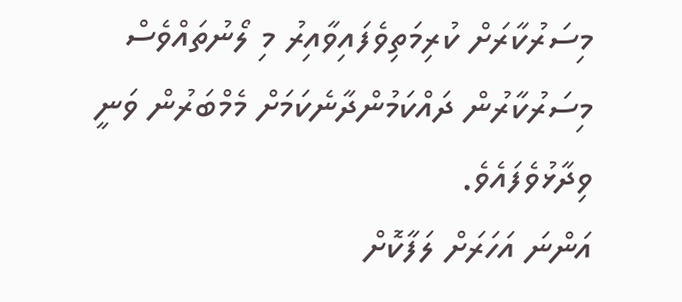މިސަރުކާރަށް ކުރިމަތިވެފައިވާއިރު މި ލޯނުތައްވެސް މިސަރުކާރުން ދައްކަމުންދާނެކަމަށް މެމްބަރުން ވަނީ ވިދާޅުވެފައެވެ.
އަންނަ އަހަރަށް ލަފާކޮށް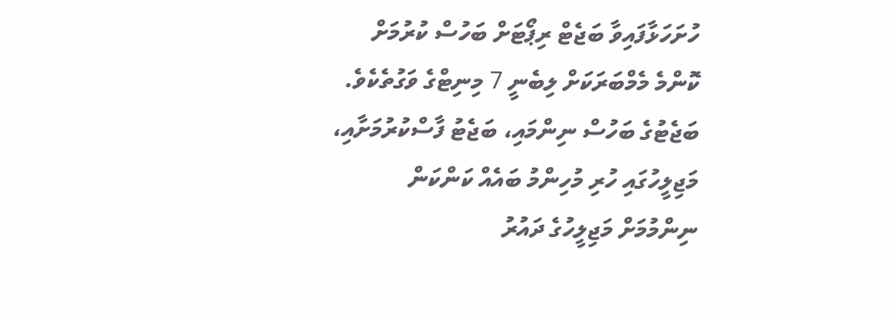ހުށަހަޅާފައިވާ ބަޖެޓް ރިޕޯޓަށް ބަހުސް ކުރުމަށް ކޮންމެ މެމްބަރަކަށް ލިބެނީ 7 މިނިޓްގެ ވަގުތެކެވެ. ބަޖެޓުގެ ބަހުސް ނިންމައި، ބަޖެޓު ފާސްކުރުމަށާއި، މަޖިލީހުގައި ހުރި މުހިންމު ބައެއް ކަންކަން ނިންމުމަށް މަޖިލީހުގެ ދައުރު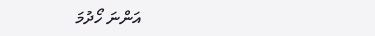އަންނަ ހޯދުމަ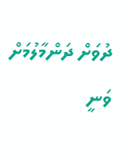ދުވަށް ދަންމާލުމަށް ވަނީ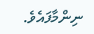ނިންމާފައެވެ.